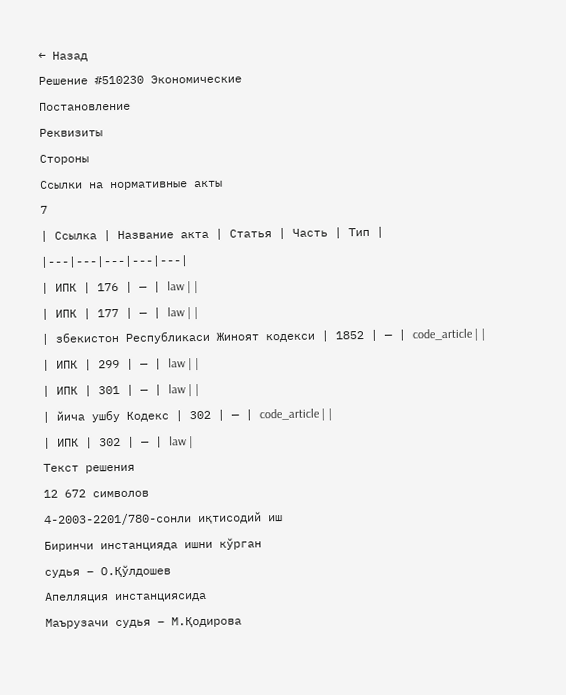← Назад
Решение #510230 Экономические
Постановление
Реквизиты
Стороны
Ссылки на нормативные акты
7
| Ссылка | Название акта | Статья | Часть | Тип |
|---|---|---|---|---|
| ИПК | 176 | — | law | |
| ИПК | 177 | — | law | |
| збекистон Республикаси Жиноят кодекси | 1852 | — | code_article | |
| ИПК | 299 | — | law | |
| ИПК | 301 | — | law | |
| йича ушбу Кодекс | 302 | — | code_article | |
| ИПК | 302 | — | law |
Текст решения
12 672 символов
4-2003-2201/780-сонли иқтисодий иш
Биринчи инстанцияда ишни кўрган
судья – О.Қўлдошев
Апелляция инстанциясида
Маърузачи судья – М.Қодирова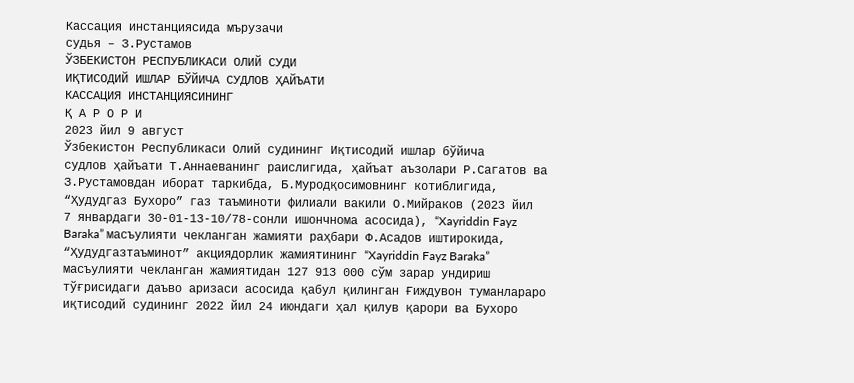Кассация инстанциясида мърузачи
судья – З.Рустамов
ЎЗБЕКИСТОН РЕСПУБЛИКАСИ ОЛИЙ СУДИ
ИҚТИСОДИЙ ИШЛАР БЎЙИЧА СУДЛОВ ҲАЙЪАТИ
КАССАЦИЯ ИНСТАНЦИЯСИНИНГ
Қ А Р О Р И
2023 йил 9 август
Ўзбекистон Республикаси Олий судининг Иқтисодий ишлар бўйича
судлов ҳайъати Т.Аннаеванинг раислигида, ҳайъат аъзолари Р.Сагатов ва
З.Рустамовдан иборат таркибда, Б.Муродқосимовнинг котиблигида,
“Ҳудудгаз Бухоро” газ таъминоти филиали вакили О.Мийраков (2023 йил
7 январдаги 30-01-13-10/78-сонли ишончнома асосида), “Xayriddin Fayz
Baraka” масъулияти чекланган жамияти раҳбари Ф.Асадов иштирокида,
“Ҳудудгазтаъминот” акциядорлик жамиятининг “Xayriddin Fayz Baraka”
масъулияти чекланган жамиятидан 127 913 000 сўм зарар ундириш
тўғрисидаги даъво аризаси асосида қабул қилинган Ғиждувон туманлараро
иқтисодий судининг 2022 йил 24 июндаги ҳал қилув қарори ва Бухоро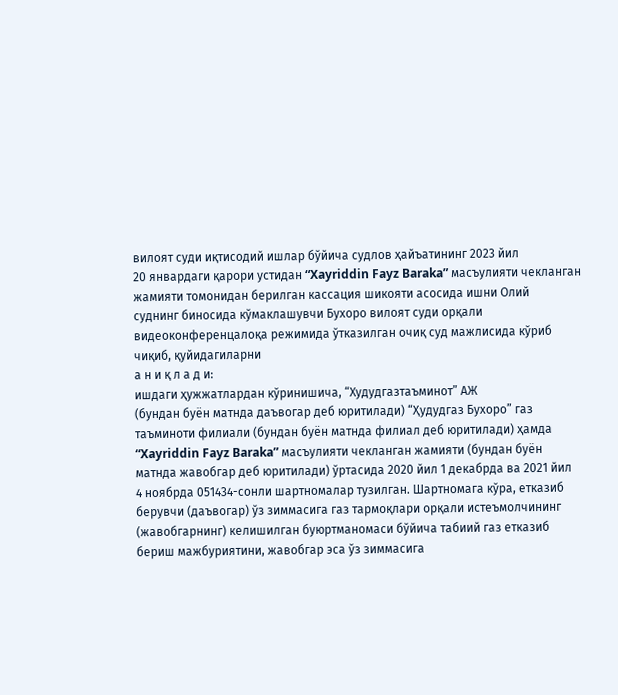вилоят суди иқтисодий ишлар бўйича судлов ҳайъатининг 2023 йил
20 январдаги қарори устидан “Xayriddin Fayz Baraka” масъулияти чекланган
жамияти томонидан берилган кассация шикояти асосида ишни Олий
суднинг биносида кўмаклашувчи Бухоро вилоят суди орқали
видеоконференцалоқа режимида ўтказилган очиқ суд мажлисида кўриб
чиқиб, қуйидагиларни
а н и қ л а д и:
ишдаги ҳужжатлардан кўринишича, “Худудгазтаъминот” АЖ
(бундан буён матнда даъвогар деб юритилади) “Ҳудудгаз Бухоро” газ
таъминоти филиали (бундан буён матнда филиал деб юритилади) ҳамда
“Xayriddin Fayz Baraka” масъулияти чекланган жамияти (бундан буён
матнда жавобгар деб юритилади) ўртасида 2020 йил 1 декабрда ва 2021 йил
4 ноябрда 051434-сонли шартномалар тузилган. Шартномага кўра, етказиб
берувчи (даъвогар) ўз зиммасига газ тармоқлари орқали истеъмолчининг
(жавобгарнинг) келишилган буюртманомаси бўйича табиий газ етказиб
бериш мажбуриятини, жавобгар эса ўз зиммасига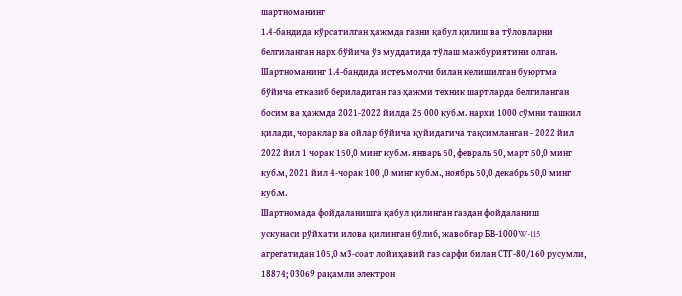шартноманинг
1.4-бандида кўрсатилган ҳажмда газни қабул қилиш ва тўловларни
белгиланган нарх бўйича ўз муддатида тўлаш мажбуриятини олган.
Шартноманинг 1.4-бандида истеъмолчи билан келишилган буюртма
бўйича етказиб бериладиган газ ҳажми техник шартларда белгиланган
босим ва ҳажмда 2021-2022 йилда 25 000 куб.м. нархи 1000 сўмни ташкил
қилади, чораклар ва ойлар бўйича қуйидагича тақсимланган - 2022 йил
2022 йил 1 чорак 150,0 минг куб.м. январь 50, февраль 50, март 50,0 минг
куб.м, 2021 йил 4-чорак 100 ,0 минг куб.м., ноябрь 50,0 декабрь 50,0 минг
куб.м.
Шартномада фойдаланишга қабул қилинган газдан фойдаланиш
ускунаси рўйхати илова қилинган бўлиб, жавобгар БВ-1000W-115
агрегатидан 105,0 м3-соат лойиҳавий газ сарфи билан СТГ-80/160 русумли,
18874; 03069 рақамли электрон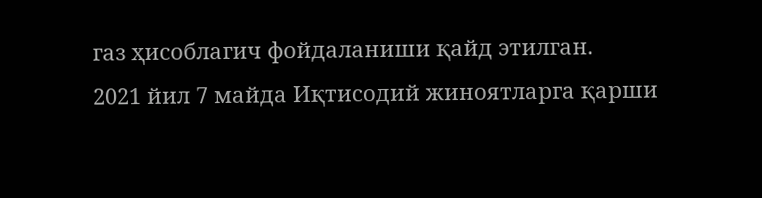газ ҳисоблагич фойдаланиши қайд этилган.
2021 йил 7 майда Иқтисодий жиноятларга қарши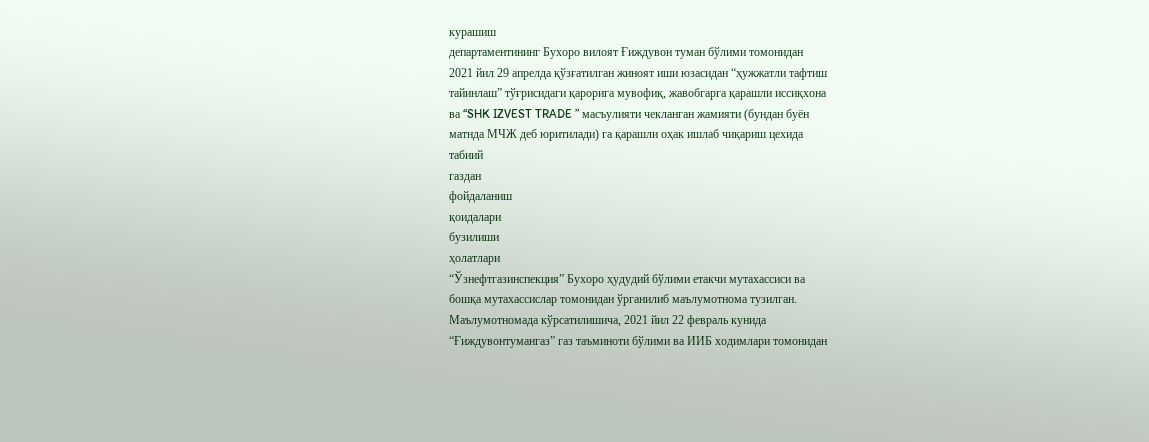курашиш
департаментининг Бухоро вилоят Ғиждувон туман бўлими томонидан
2021 йил 29 апрелда қўзғатилган жиноят иши юзасидан “ҳужжатли тафтиш
тайинлаш” тўғрисидаги қарорига мувофиқ, жавобгарга қарашли иссиқхона
ва “SHK IZVEST TRADE ” масъулияти чекланган жамияти (бундан буён
матнда МЧЖ деб юритилади) га қарашли оҳак ишлаб чиқариш цехида
табиий
газдан
фойдаланиш
қоидалари
бузилиши
ҳолатлари
“Ўзнефтгазинспекция” Бухоро ҳудудий бўлими етакчи мутахассиси ва
бошқа мутахассислар томонидан ўрганилиб маълумотнома тузилган.
Маълумотномада кўрсатилишича, 2021 йил 22 февраль кунида
“Ғиждувонтумангаз” газ таъминоти бўлими ва ИИБ ходимлари томонидан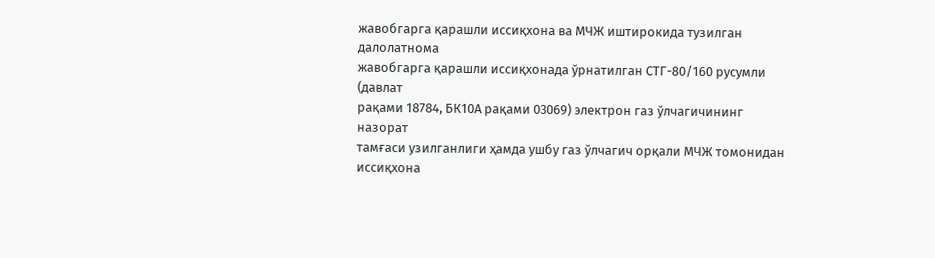жавобгарга қарашли иссиқхона ва МЧЖ иштирокида тузилган далолатнома
жавобгарга қарашли иссиқхонада ўрнатилган СТГ-80/160 русумли (давлат
рақами 18784, БК10А рақами 03069) электрон газ ўлчагичининг назорат
тамғаси узилганлиги ҳамда ушбу газ ўлчагич орқали МЧЖ томонидан
иссиқхона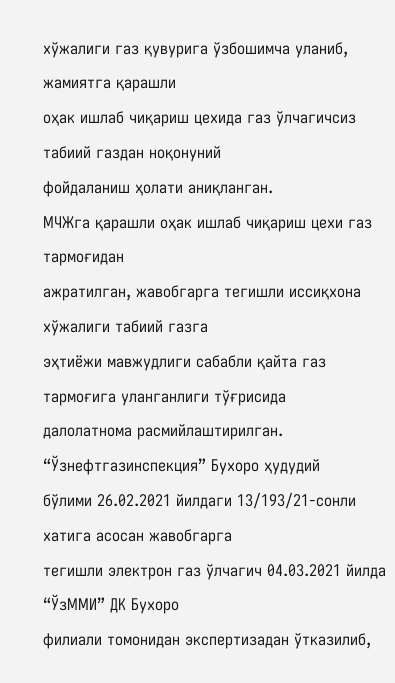хўжалиги газ қувурига ўзбошимча уланиб, жамиятга қарашли
оҳак ишлаб чиқариш цехида газ ўлчагичсиз табиий газдан ноқонуний
фойдаланиш ҳолати аниқланган.
МЧЖга қарашли оҳак ишлаб чиқариш цехи газ тармоғидан
ажратилган, жавобгарга тегишли иссиқхона хўжалиги табиий газга
эҳтиёжи мавжудлиги сабабли қайта газ тармоғига уланганлиги тўғрисида
далолатнома расмийлаштирилган. “Ўзнефтгазинспекция” Бухоро ҳудудий
бўлими 26.02.2021 йилдаги 13/193/21-сонли хатига асосан жавобгарга
тегишли электрон газ ўлчагич 04.03.2021 йилда “ЎзММИ” ДК Бухоро
филиали томонидан экспертизадан ўтказилиб,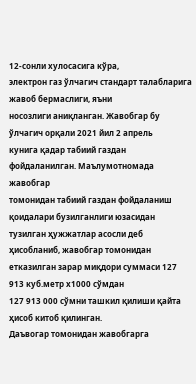12-сонли хулосасига кўра,
электрон газ ўлчагич стандарт талабларига жавоб бермаслиги, яъни
носозлиги аниқланган. Жавобгар бу ўлчагич орқали 2021 йил 2 апрель
кунига қадар табиий газдан фойдаланилган. Маълумотномада жавобгар
томонидан табиий газдан фойдаланиш қоидалари бузилганлиги юзасидан
тузилган ҳужжатлар асосли деб ҳисобланиб, жавобгар томонидан
етказилган зарар миқдори суммаси 127 913 куб.метр х1000 сўмдан
127 913 000 сўмни ташкил қилиши қайта ҳисоб китоб қилинган.
Даъвогар томонидан жавобгарга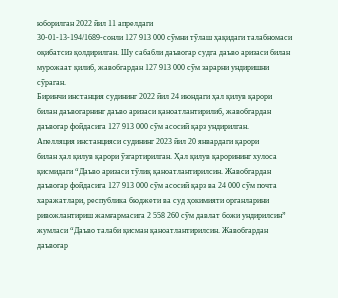юборилган 2022 йил 11 апрелдаги
30-01-13-194/1689-сонли 127 913 000 сўмни тўлаш ҳақидаги талабномаси
оқибатсиз қолдирилган. Шу сабабли даъвогар судга даъво аризаси билан
мурожаат қилиб, жавобгардан 127 913 000 сўм зарарни ундиришни
сўраган.
Биринчи инстанция судининг 2022 йил 24 июндаги ҳал қилув қарори
билан даъвогарнинг даъво аризаси қаноатлантирилиб, жавобгардан
даъвогар фойдасига 127 913 000 сўм асосий қарз ундирилган.
Апелляция инстанцияси судининг 2023 йил 20 январдаги қарори
билан ҳал қилув қарори ўзгартирилган. Ҳал қилув қарорининг хулоса
қисмидаги “Даъво аризаси тўлиқ қаноатлантирилсин. Жавобгардан
даъвогар фойдасига 127 913 000 сўм асосий қарз ва 24 000 сўм почта
харажатлари, республика бюджети ва суд ҳокимияти органларини
ривожлантириш жамғармасига 2 558 260 сўм давлат божи ундирилсин”
жумласи “Даъво талаби қисман қаноатлантирилсин. Жавобгардан даъвогар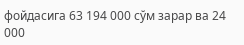фойдасига 63 194 000 сўм зарар ва 24 000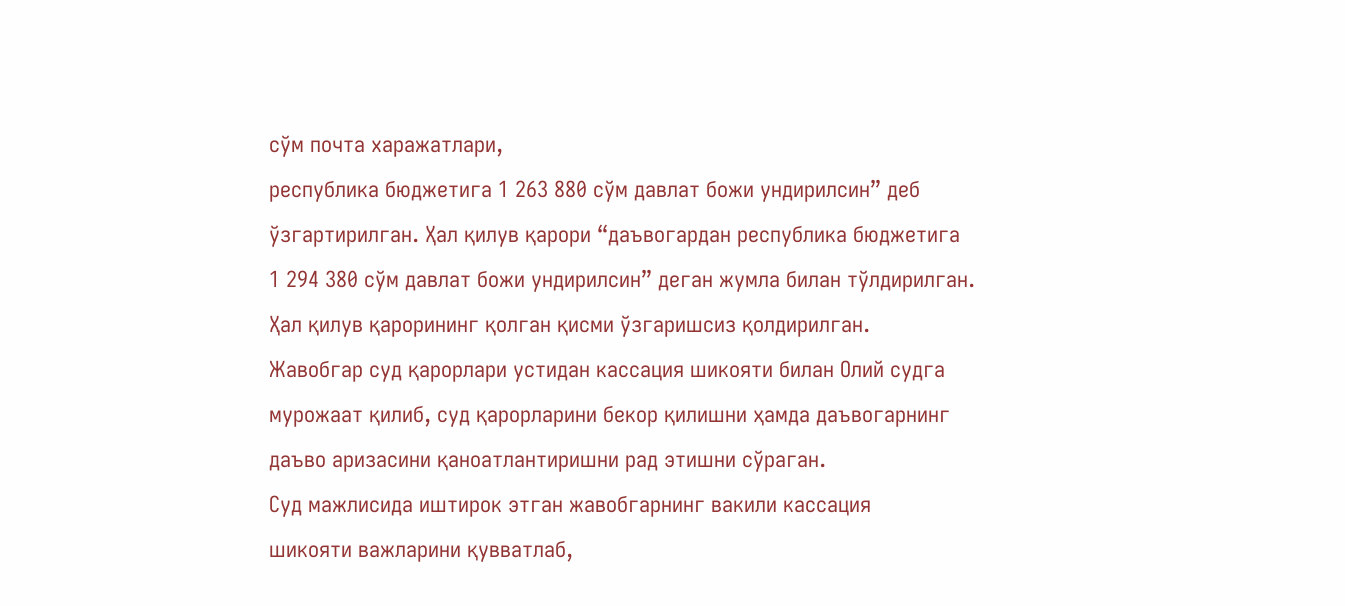сўм почта харажатлари,
республика бюджетига 1 263 880 сўм давлат божи ундирилсин” деб
ўзгартирилган. Ҳал қилув қарори “даъвогардан республика бюджетига
1 294 380 сўм давлат божи ундирилсин” деган жумла билан тўлдирилган.
Ҳал қилув қарорининг қолган қисми ўзгаришсиз қолдирилган.
Жавобгар суд қарорлари устидан кассация шикояти билан Олий судга
мурожаат қилиб, суд қарорларини бекор қилишни ҳамда даъвогарнинг
даъво аризасини қаноатлантиришни рад этишни сўраган.
Суд мажлисида иштирок этган жавобгарнинг вакили кассация
шикояти важларини қувватлаб,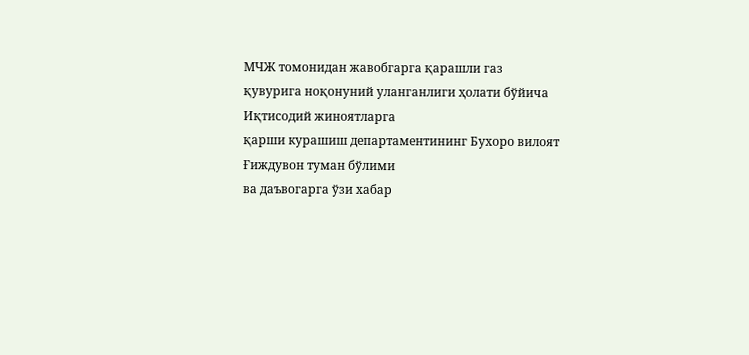МЧЖ томонидан жавобгарга қарашли газ
қувурига ноқонуний уланганлиги ҳолати бўйича Иқтисодий жиноятларга
қарши курашиш департаментининг Бухоро вилоят Ғиждувон туман бўлими
ва даъвогарга ўзи хабар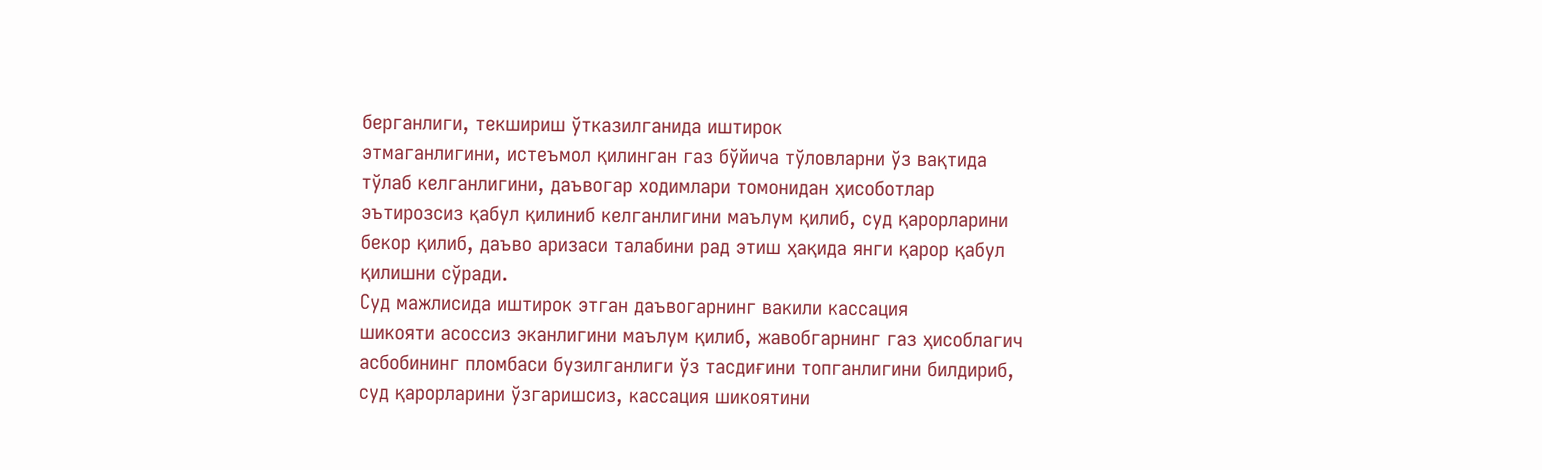берганлиги, текшириш ўтказилганида иштирок
этмаганлигини, истеъмол қилинган газ бўйича тўловларни ўз вақтида
тўлаб келганлигини, даъвогар ходимлари томонидан ҳисоботлар
эътирозсиз қабул қилиниб келганлигини маълум қилиб, суд қарорларини
бекор қилиб, даъво аризаси талабини рад этиш ҳақида янги қарор қабул
қилишни сўради.
Суд мажлисида иштирок этган даъвогарнинг вакили кассация
шикояти асоссиз эканлигини маълум қилиб, жавобгарнинг газ ҳисоблагич
асбобининг пломбаси бузилганлиги ўз тасдиғини топганлигини билдириб,
суд қарорларини ўзгаришсиз, кассация шикоятини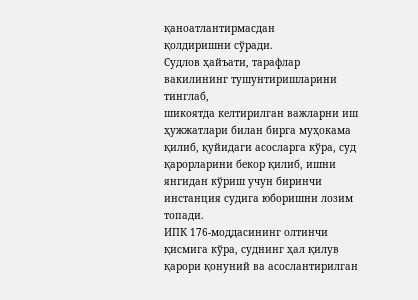қаноатлантирмасдан
қолдиришни сўради.
Судлов ҳайъати, тарафлар вакилининг тушунтиришларини тинглаб,
шикоятда келтирилган важларни иш ҳужжатлари билан бирга муҳокама
қилиб, қуйидаги асосларга кўра, суд қарорларини бекор қилиб, ишни
янгидан кўриш учун биринчи инстанция судига юборишни лозим топади.
ИПК 176-моддасининг олтинчи қисмига кўра, суднинг ҳал қилув
қарори қонуний ва асослантирилган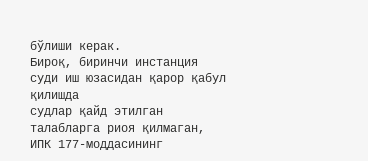бўлиши керак.
Бироқ, биринчи инстанция суди иш юзасидан қарор қабул қилишда
судлар қайд этилган талабларга риоя қилмаган, ИПК 177-моддасининг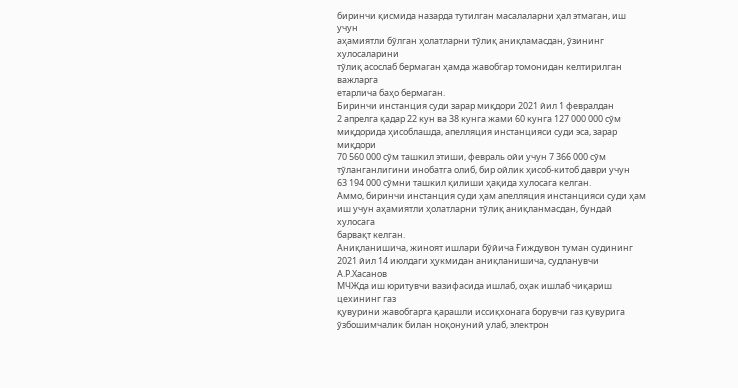биринчи қисмида назарда тутилган масалаларни ҳал этмаган, иш учун
аҳамиятли бўлган ҳолатларни тўлиқ аниқламасдан, ўзининг хулосаларини
тўлиқ асослаб бермаган ҳамда жавобгар томонидан келтирилган важларга
етарлича баҳо бермаган.
Биринчи инстанция суди зарар миқдори 2021 йил 1 февралдан
2 апрелга қадар 22 кун ва 38 кунга жами 60 кунга 127 000 000 сўм
миқдорида ҳисоблашда, апелляция инстанцияси суди эса, зарар миқдори
70 560 000 сўм ташкил этиши, февраль ойи учун 7 366 000 сўм
тўланганлигини инобатга олиб, бир ойлик ҳисоб-китоб даври учун
63 194 000 сўмни ташкил қилиши ҳақида хулосага келган.
Аммо, биринчи инстанция суди ҳам апелляция инстанцияси суди ҳам
иш учун аҳамиятли ҳолатларни тўлиқ аниқланмасдан, бундай хулосага
барвақт келган.
Аниқланишича, жиноят ишлари бўйича Ғиждувон туман судининг
2021 йил 14 июлдаги ҳукмидан аниқланишича, судланувчи А.Р.Хасанов
МЧЖда иш юритувчи вазифасида ишлаб, оҳак ишлаб чиқариш цехининг газ
қувурини жавобгарга қарашли иссиқхонага борувчи газ қувурига
ўзбошимчалик билан ноқонуний улаб, электрон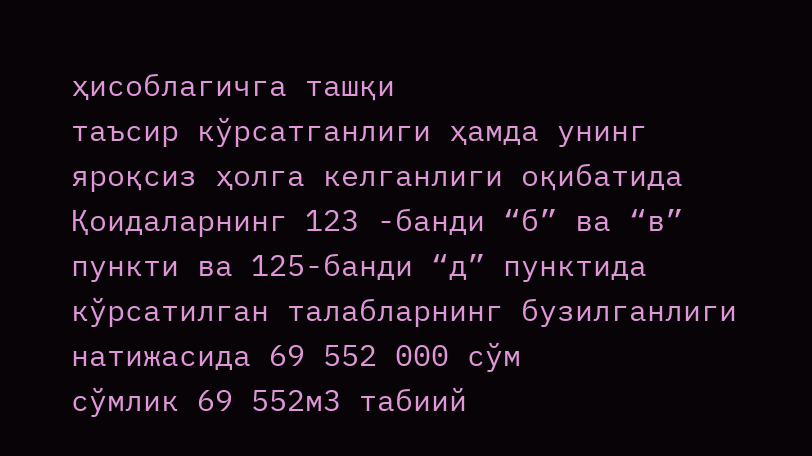ҳисоблагичга ташқи
таъсир кўрсатганлиги ҳамда унинг яроқсиз ҳолга келганлиги оқибатида
Қоидаларнинг 123 -банди “б” ва “в” пункти ва 125-банди “д” пунктида
кўрсатилган талабларнинг бузилганлиги натижасида 69 552 000 сўм
сўмлик 69 552м3 табиий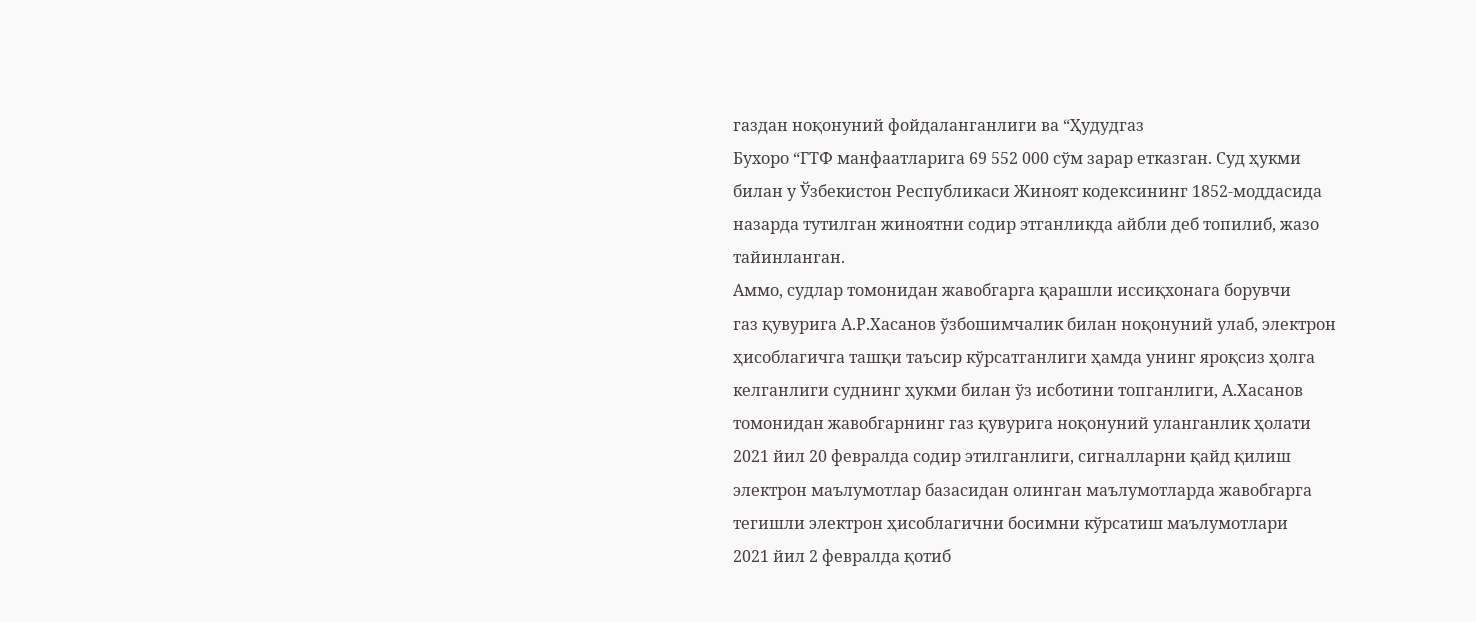газдан ноқонуний фойдаланганлиги ва “Ҳудудгаз
Бухоро “ГТФ манфаатларига 69 552 000 сўм зарар етказган. Суд ҳукми
билан у Ўзбекистон Республикаси Жиноят кодексининг 1852-моддасида
назарда тутилган жиноятни содир этганликда айбли деб топилиб, жазо
тайинланган.
Аммо, судлар томонидан жавобгарга қарашли иссиқхонага борувчи
газ қувурига А.Р.Хасанов ўзбошимчалик билан ноқонуний улаб, электрон
ҳисоблагичга ташқи таъсир кўрсатганлиги ҳамда унинг яроқсиз ҳолга
келганлиги суднинг ҳукми билан ўз исботини топганлиги, А.Хасанов
томонидан жавобгарнинг газ қувурига ноқонуний уланганлик ҳолати
2021 йил 20 февралда содир этилганлиги, сигналларни қайд қилиш
электрон маълумотлар базасидан олинган маълумотларда жавобгарга
тегишли электрон ҳисоблагични босимни кўрсатиш маълумотлари
2021 йил 2 февралда қотиб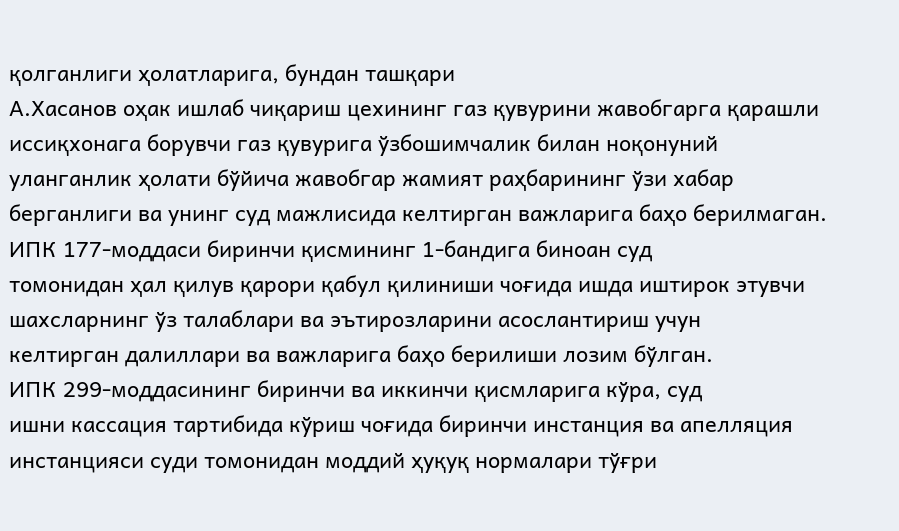қолганлиги ҳолатларига, бундан ташқари
А.Хасанов оҳак ишлаб чиқариш цехининг газ қувурини жавобгарга қарашли
иссиқхонага борувчи газ қувурига ўзбошимчалик билан ноқонуний
уланганлик ҳолати бўйича жавобгар жамият раҳбарининг ўзи хабар
берганлиги ва унинг суд мажлисида келтирган важларига баҳо берилмаган.
ИПК 177-моддаси биринчи қисмининг 1-бандига биноан суд
томонидан ҳал қилув қарори қабул қилиниши чоғида ишда иштирок этувчи
шахсларнинг ўз талаблари ва эътирозларини асослантириш учун
келтирган далиллари ва важларига баҳо берилиши лозим бўлган.
ИПК 299-моддасининг биринчи ва иккинчи қисмларига кўра, суд
ишни кассация тартибида кўриш чоғида биринчи инстанция ва апелляция
инстанцияси суди томонидан моддий ҳуқуқ нормалари тўғри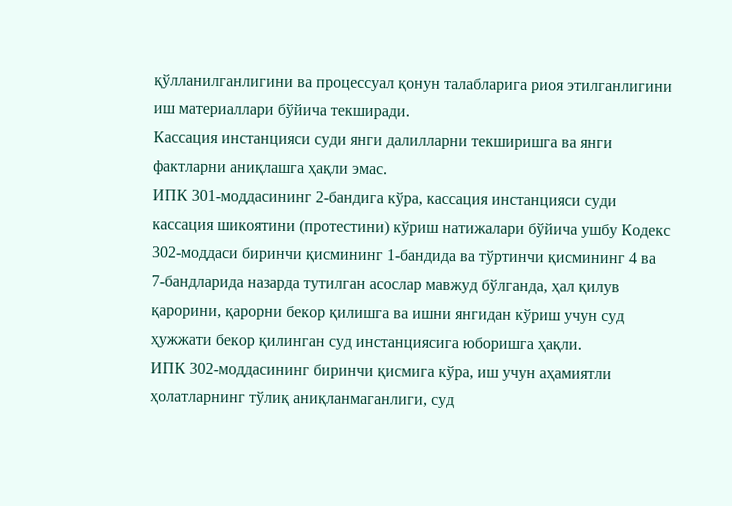қўлланилганлигини ва процессуал қонун талабларига риоя этилганлигини
иш материаллари бўйича текширади.
Кассация инстанцияси суди янги далилларни текширишга ва янги
фактларни аниқлашга ҳақли эмас.
ИПК 301-моддасининг 2-бандига кўра, кассация инстанцияси суди
кассация шикоятини (протестини) кўриш натижалари бўйича ушбу Кодекс
302-моддаси биринчи қисмининг 1-бандида ва тўртинчи қисмининг 4 ва
7-бандларида назарда тутилган асослар мавжуд бўлганда, ҳал қилув
қарорини, қарорни бекор қилишга ва ишни янгидан кўриш учун суд
ҳужжати бекор қилинган суд инстанциясига юборишга ҳақли.
ИПК 302-моддасининг биринчи қисмига кўра, иш учун аҳамиятли
ҳолатларнинг тўлиқ аниқланмаганлиги, суд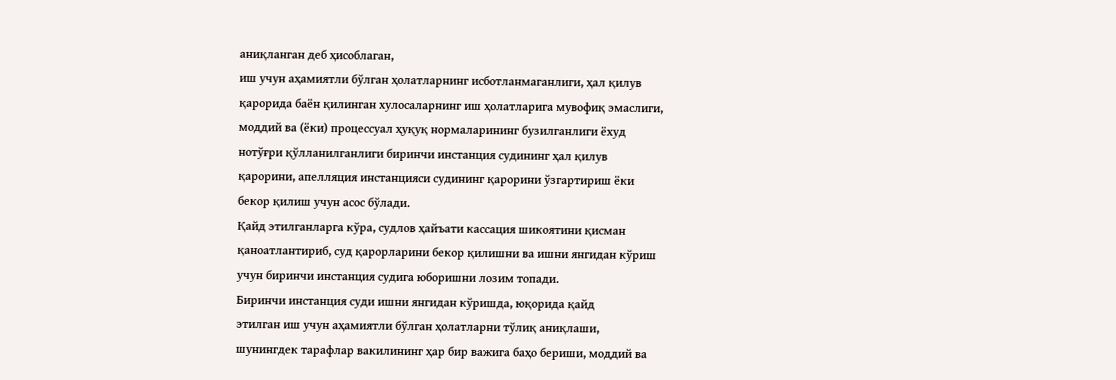аниқланган деб ҳисоблаган,
иш учун аҳамиятли бўлган ҳолатларнинг исботланмаганлиги, ҳал қилув
қарорида баён қилинган хулосаларнинг иш ҳолатларига мувофиқ эмаслиги,
моддий ва (ёки) процессуал ҳуқуқ нормаларининг бузилганлиги ёхуд
нотўғри қўлланилганлиги биринчи инстанция судининг ҳал қилув
қарорини, апелляция инстанцияси судининг қарорини ўзгартириш ёки
бекор қилиш учун асос бўлади.
Қайд этилганларга кўра, судлов ҳайъати кассация шикоятини қисман
қаноатлантириб, суд қарорларини бекор қилишни ва ишни янгидан кўриш
учун биринчи инстанция судига юборишни лозим топади.
Биринчи инстанция суди ишни янгидан кўришда, юқорида қайд
этилган иш учун аҳамиятли бўлган ҳолатларни тўлиқ аниқлаши,
шунингдек тарафлар вакилининг ҳар бир важига баҳо бериши, моддий ва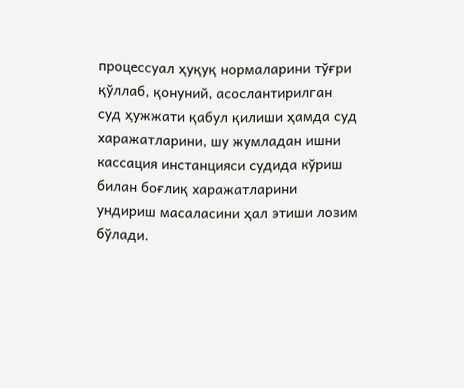процессуал ҳуқуқ нормаларини тўғри қўллаб, қонуний, асослантирилган
суд ҳужжати қабул қилиши ҳамда суд харажатларини, шу жумладан ишни
кассация инстанцияси судида кўриш билан боғлиқ харажатларини
ундириш масаласини ҳал этиши лозим бўлади.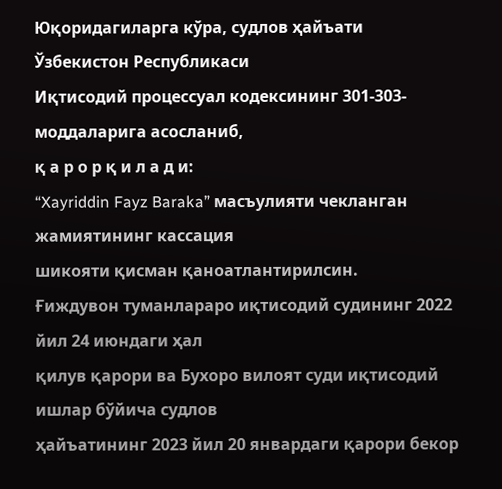Юқоридагиларга кўра, судлов ҳайъати Ўзбекистон Республикаси
Иқтисодий процессуал кодексининг 301-303-моддаларига асосланиб,
қ а р о р қ и л а д и:
“Xayriddin Fayz Baraka” масъулияти чекланган жамиятининг кассация
шикояти қисман қаноатлантирилсин.
Ғиждувон туманлараро иқтисодий судининг 2022 йил 24 июндаги ҳал
қилув қарори ва Бухоро вилоят суди иқтисодий ишлар бўйича судлов
ҳайъатининг 2023 йил 20 январдаги қарори бекор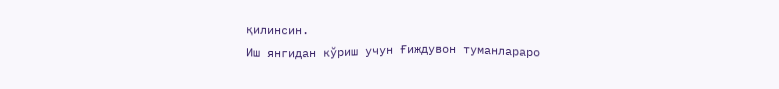қилинсин.
Иш янгидан кўриш учун Ғиждувон туманлараро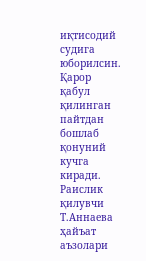иқтисодий судига
юборилсин.
Қарор қабул қилинган пайтдан бошлаб қонуний кучга киради.
Раислик қилувчи
Т.Аннаева
ҳайъат аъзолари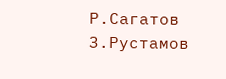Р.Сагатов
З.Рустамов